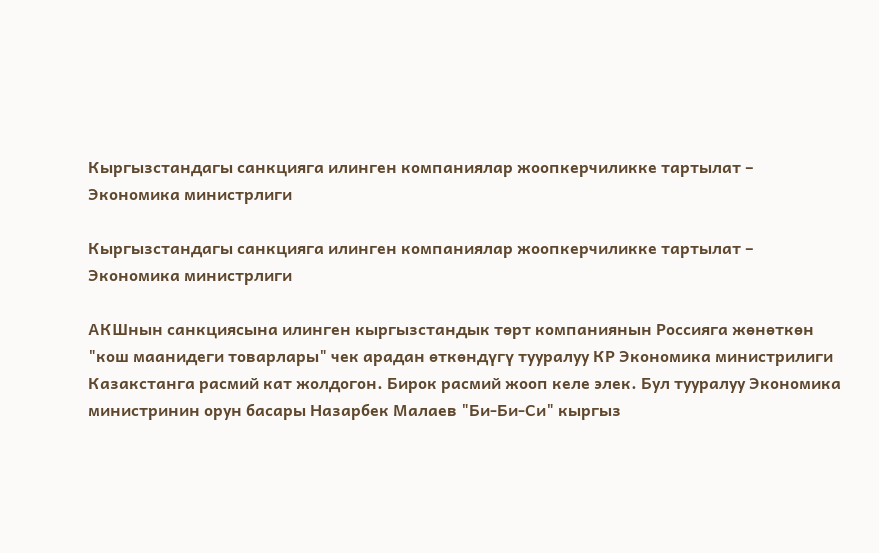Кыргызстандагы санкцияга илинген компаниялар жоопкерчиликке тартылат – Экономика министрлиги

Кыргызстандагы санкцияга илинген компаниялар жоопкерчиликке тартылат – Экономика министрлиги

АКШнын санкциясына илинген кыргызстандык төрт компаниянын Россияга жөнөткөн "кош маанидеги товарлары" чек арадан өткөндүгү тууралуу КР Экономика министрилиги Казакстанга расмий кат жолдогон. Бирок расмий жооп келе элек. Бул тууралуу Экономика министринин орун басары Назарбек Малаев "Би-Би-Си" кыргыз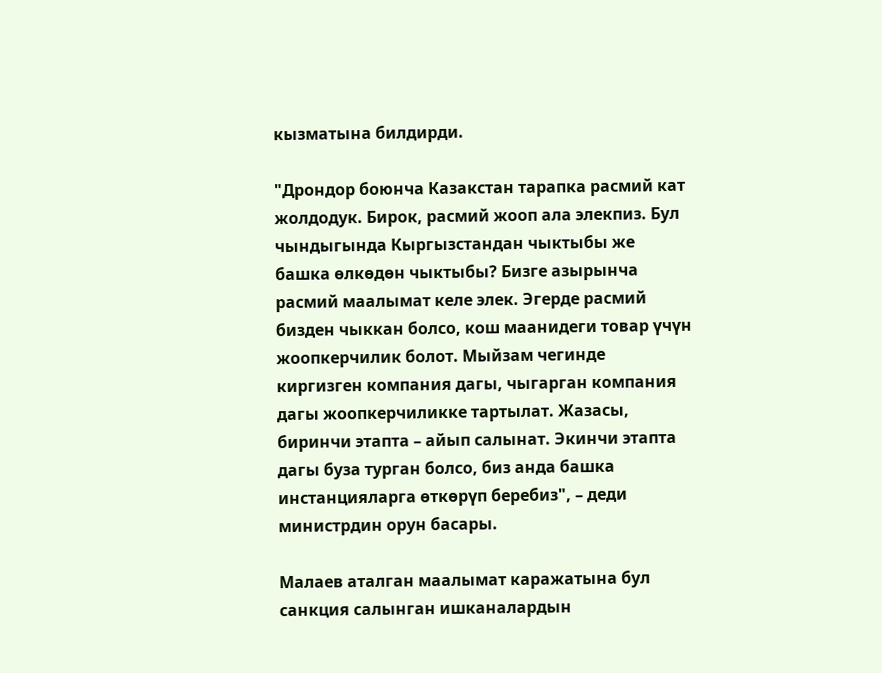кызматына билдирди.

"Дрондор боюнча Казакстан тарапка расмий кат жолдодук. Бирок, расмий жооп ала элекпиз. Бул чындыгында Кыргызстандан чыктыбы же башка өлкөдөн чыктыбы? Бизге азырынча расмий маалымат келе элек. Эгерде расмий бизден чыккан болсо, кош маанидеги товар үчүн жоопкерчилик болот. Мыйзам чегинде киргизген компания дагы, чыгарган компания дагы жоопкерчиликке тартылат. Жазасы, биринчи этапта – айып салынат. Экинчи этапта дагы буза турган болсо, биз анда башка инстанцияларга өткөрүп беребиз", – деди министрдин орун басары.

Малаев аталган маалымат каражатына бул санкция салынган ишканалардын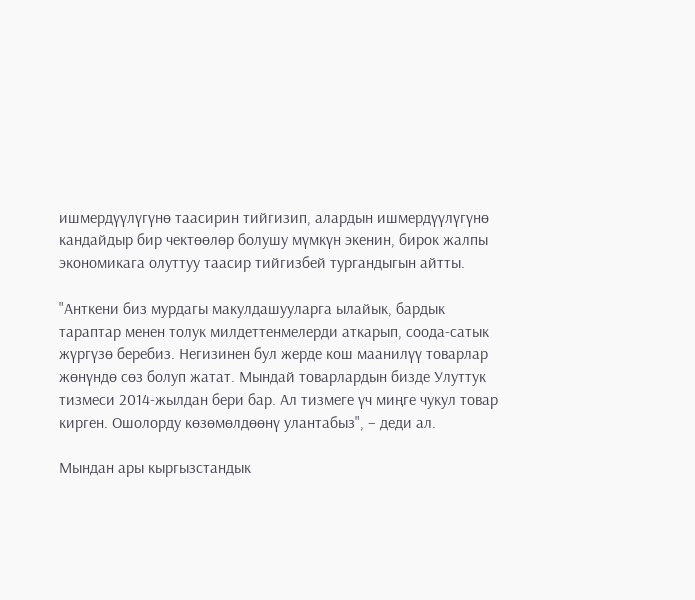ишмердүүлүгүнө таасирин тийгизип, алардын ишмердүүлүгүнө кандайдыр бир чектөөлөр болушу мүмкүн экенин, бирок жалпы экономикага олуттуу таасир тийгизбей тургандыгын айтты.

"Анткени биз мурдагы макулдашууларга ылайык, бардык тараптар менен толук милдеттенмелерди аткарып, соода-сатык жүргүзө беребиз. Негизинен бул жерде кош маанилүү товарлар жөнүндө сөз болуп жатат. Мындай товарлардын бизде Улуттук тизмеси 2014-жылдан бери бар. Ал тизмеге үч миңге чукул товар кирген. Ошолорду көзөмөлдөөнү улантабыз", – деди ал.

Мындан ары кыргызстандык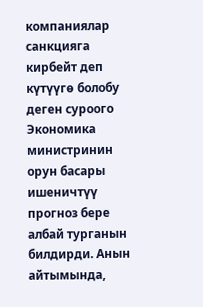компаниялар санкцияга кирбейт деп күтүүгө болобу деген суроого Экономика министринин орун басары ишеничтүү прогноз бере албай турганын билдирди. Анын айтымында,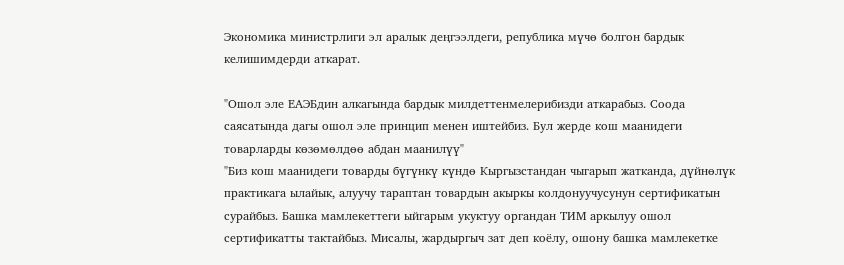Экономика министрлиги эл аралык деңгээлдеги, република мүчө болгон бардык келишимдерди аткарат.

"Ошол эле ЕАЭБдин алкагында бардык милдеттенмелерибизди аткарабыз. Соода саясатында дагы ошол эле принцип менен иштейбиз. Бул жерде кош маанидеги товарларды көзөмөлдөө абдан маанилүү"
"Биз кош маанидеги товарды бүгүнкү күндө Кыргызстандан чыгарып жатканда, дүйнөлүк практикага ылайык, алуучу тараптан товардын акыркы колдонуучусунун сертификатын сурайбыз. Башка мамлекеттеги ыйгарым укуктуу органдан ТИМ аркылуу ошол сертификатты тактайбыз. Мисалы, жардыргыч зат деп коёлу, ошону башка мамлекетке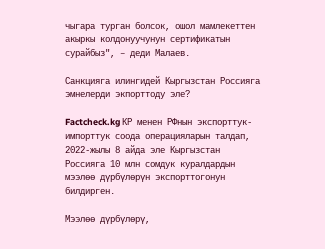чыгара турган болсок, ошол мамлекеттен акыркы колдонуучунун сертификатын сурайбыз", – деди Малаев.

Санкцияга илингидей Кыргызстан Россияга эмнелерди экпорттоду эле?

Factcheck.kg КР менен РФнын экспорттук-импорттук соода операцияларын талдап, 2022-жылы 8 айда эле Кыргызстан Россияга 10 млн сомдук куралдардын мээлөө дүрбүлөрүн экспорттогонун билдирген.

Мээлөө дүрбүлөрү,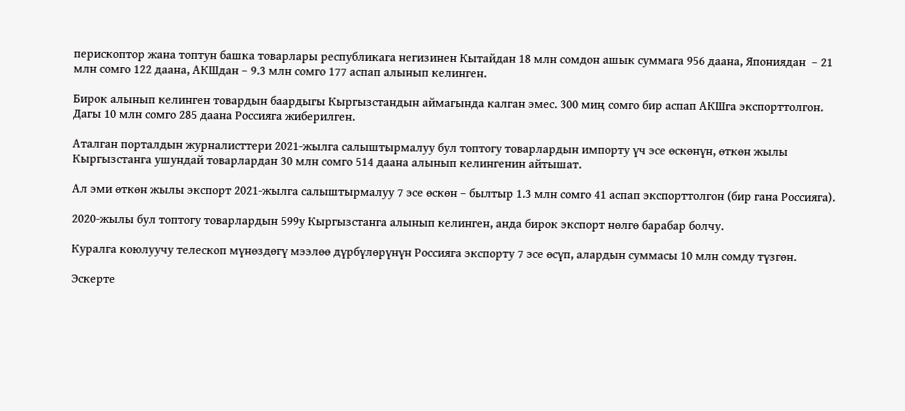перископтор жана топтун башка товарлары республикага негизинен Кытайдан 18 млн сомдон ашык суммага 956 даана, Япониядан  – 21 млн сомго 122 даана, АКШдан – 9.3 млн сомго 177 аспап алынып келинген.

Бирок алынып келинген товардын баардыгы Кыргызстандын аймагында калган эмес. 300 миң сомго бир аспап АКШга экспорттолгон. Дагы 10 млн сомго 285 даана Россияга жиберилген.

Аталган порталдын журналисттери 2021-жылга салыштырмалуу бул топтогу товарлардын импорту үч эсе өскөнүн, өткөн жылы Кыргызстанга ушундай товарлардан 30 млн сомго 514 даана алынып келингенин айтышат.

Ал эми өткөн жылы экспорт 2021-жылга салыштырмалуу 7 эсе өскөн – былтыр 1.3 млн сомго 41 аспап экспорттолгон (бир гана Россияга).

2020-жылы бул топтогу товарлардын 599у Кыргызстанга алынып келинген, анда бирок экспорт нөлгө барабар болчу.

Куралга коюлуучу телескоп мүнөздөгү мээлөө дүрбүлөрүнүн Россияга экспорту 7 эсе өсүп, алардын суммасы 10 млн сомду түзгөн.

Эскерте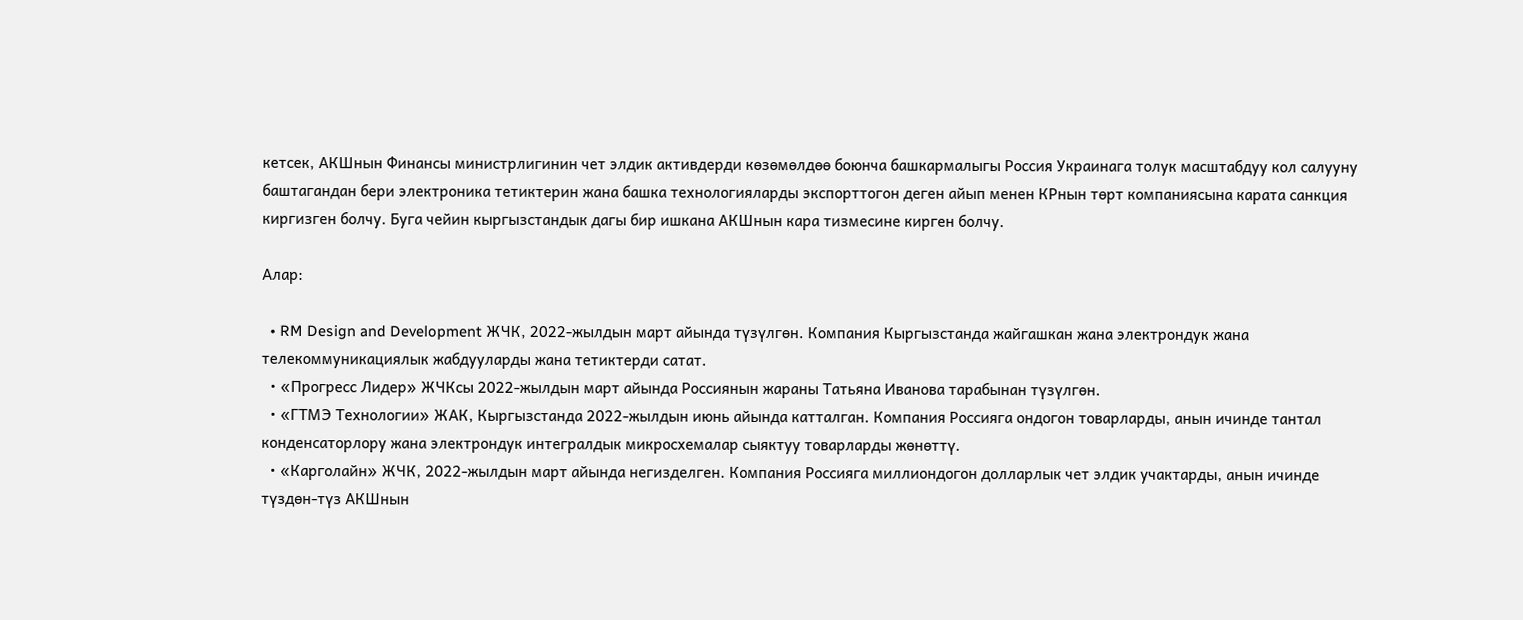кетсек, АКШнын Финансы министрлигинин чет элдик активдерди көзөмөлдөө боюнча башкармалыгы Россия Украинага толук масштабдуу кол салууну баштагандан бери электроника тетиктерин жана башка технологияларды экспорттогон деген айып менен КРнын төрт компаниясына карата санкция киргизген болчу. Буга чейин кыргызстандык дагы бир ишкана АКШнын кара тизмесине кирген болчу.

Алар:

  • RM Design and Development ЖЧК, 2022-жылдын март айында түзүлгөн. Компания Кыргызстанда жайгашкан жана электрондук жана телекоммуникациялык жабдууларды жана тетиктерди сатат.
  • «Прогресс Лидер» ЖЧКсы 2022-жылдын март айында Россиянын жараны Татьяна Иванова тарабынан түзүлгөн.
  • «ГТМЭ Технологии» ЖАК, Кыргызстанда 2022-жылдын июнь айында катталган. Компания Россияга ондогон товарларды, анын ичинде тантал конденсаторлору жана электрондук интегралдык микросхемалар сыяктуу товарларды жөнөттү.
  • «Карголайн» ЖЧК, 2022-жылдын март айында негизделген. Компания Россияга миллиондогон долларлык чет элдик учактарды, анын ичинде түздөн-түз АКШнын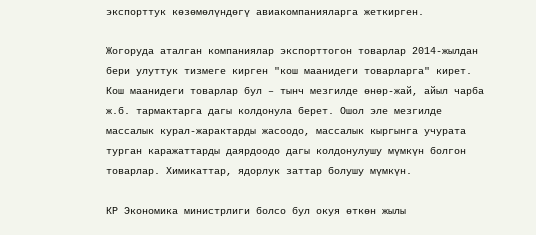экспорттук көзөмөлүндөгү авиакомпанияларга жеткирген.

Жогоруда аталган компаниялар экспорттогон товарлар 2014-жылдан бери улуттук тизмеге кирген "кош маанидеги товарларга" кирет. Кош маанидеги товарлар бул – тынч мезгилде өнөр-жай, айыл чарба ж.б. тармактарга дагы колдонула берет. Ошол эле мезгилде массалык курал-жарактарды жасоодо, массалык кыргынга учурата турган каражаттарды даярдоодо дагы колдонулушу мүмкүн болгон товарлар. Химикаттар, ядорлук заттар болушу мүмкүн.

КР Экономика министрлиги болсо бул окуя өткөн жылы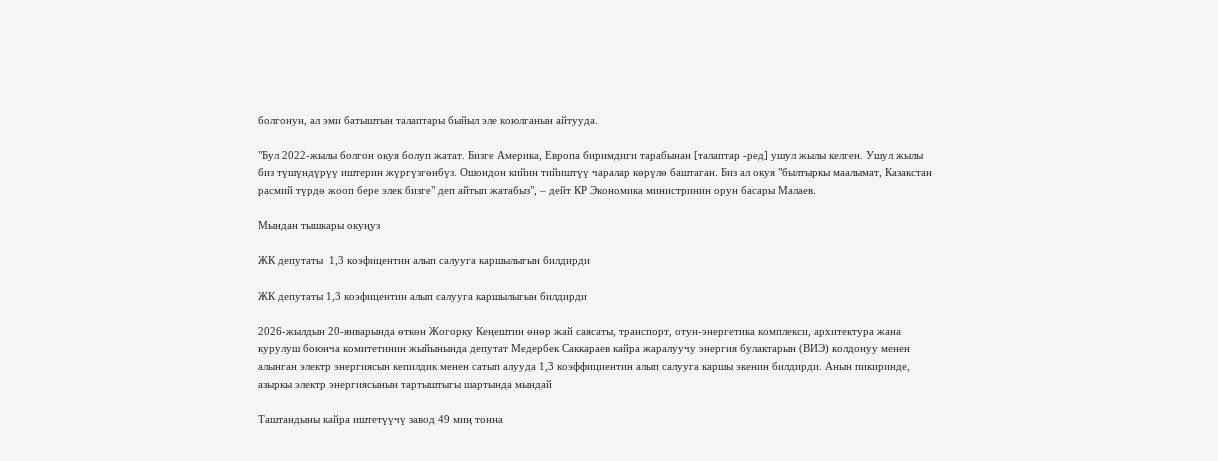болгонун, ал эми батыштын талаптары быйыл эле коюлганын айтууда.

"Бул 2022-жылы болгон окуя болуп жатат. Бизге Америка, Европа биримдиги тарабынан [талаптар -ред] ушул жылы келген. Ушул жылы биз түшүндүрүү иштерин жүргүзгөнбүз. Ошондон кийин тийиштүү чаралар көрүлө баштаган. Биз ал окуя "былтыркы маалымат, Казакстан расмий түрдө жооп бере элек бизге" деп айтып жатабыз", – дейт КР Экономика министринин орун басары Малаев.

Мындан тышкары окуңуз

ЖК депутаты  1,3 коэфицентин алып салууга каршылыгын билдирди

ЖК депутаты 1,3 коэфицентин алып салууга каршылыгын билдирди

2026-жылдын 20-январында өткөн Жогорку Кеңештин өнөр жай саясаты, транспорт, отун-энергетика комплекси, архитектура жана курулуш боюнча комитетинин жыйынында депутат Медербек Саккараев кайра жаралуучу энергия булактарын (ВИЭ) колдонуу менен алынган электр энергиясын кепилдик менен сатып алууда 1,3 коэффициентин алып салууга каршы экенин билдирди. Анын пикиринде, азыркы электр энергиясынын тартыштыгы шартында мындай

Таштандыны кайра иштетүүчү завод 49 миң тонна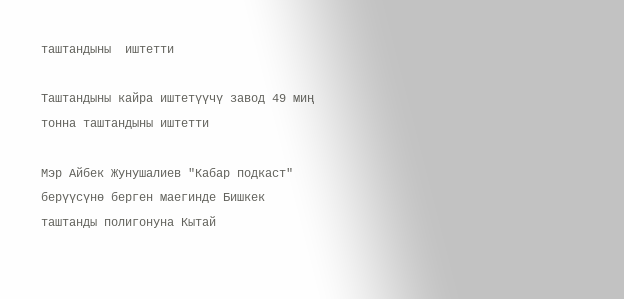таштандыны  иштетти

Таштандыны кайра иштетүүчү завод 49 миң тонна таштандыны иштетти

Мэр Айбек Жунушалиев "Кабар подкаст" берүүсүнө берген маегинде Бишкек таштанды полигонуна Кытай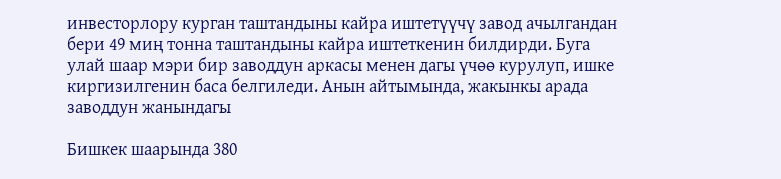инвесторлору курган таштандыны кайра иштетүүчү завод ачылгандан бери 49 миң тонна таштандыны кайра иштеткенин билдирди. Буга улай шаар мэри бир заводдун аркасы менен дагы үчөө курулуп, ишке киргизилгенин баса белгиледи. Анын айтымында, жакынкы арада заводдун жанындагы

Бишкек шаарында 380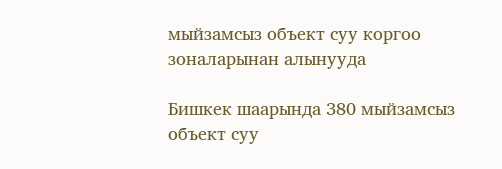мыйзамсыз объект суу коргоо зоналарынан алынууда

Бишкек шаарында 380 мыйзамсыз объект суу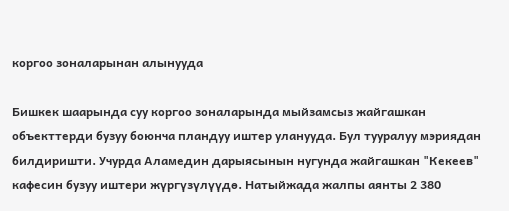коргоо зоналарынан алынууда

Бишкек шаарында суу коргоо зоналарында мыйзамсыз жайгашкан объекттерди бузуу боюнча пландуу иштер уланууда. Бул тууралуу мэриядан билдиришти. Учурда Аламедин дарыясынын нугунда жайгашкан "Кекеев" кафесин бузуу иштери жүргүзүлүүдө. Натыйжада жалпы аянты 2 380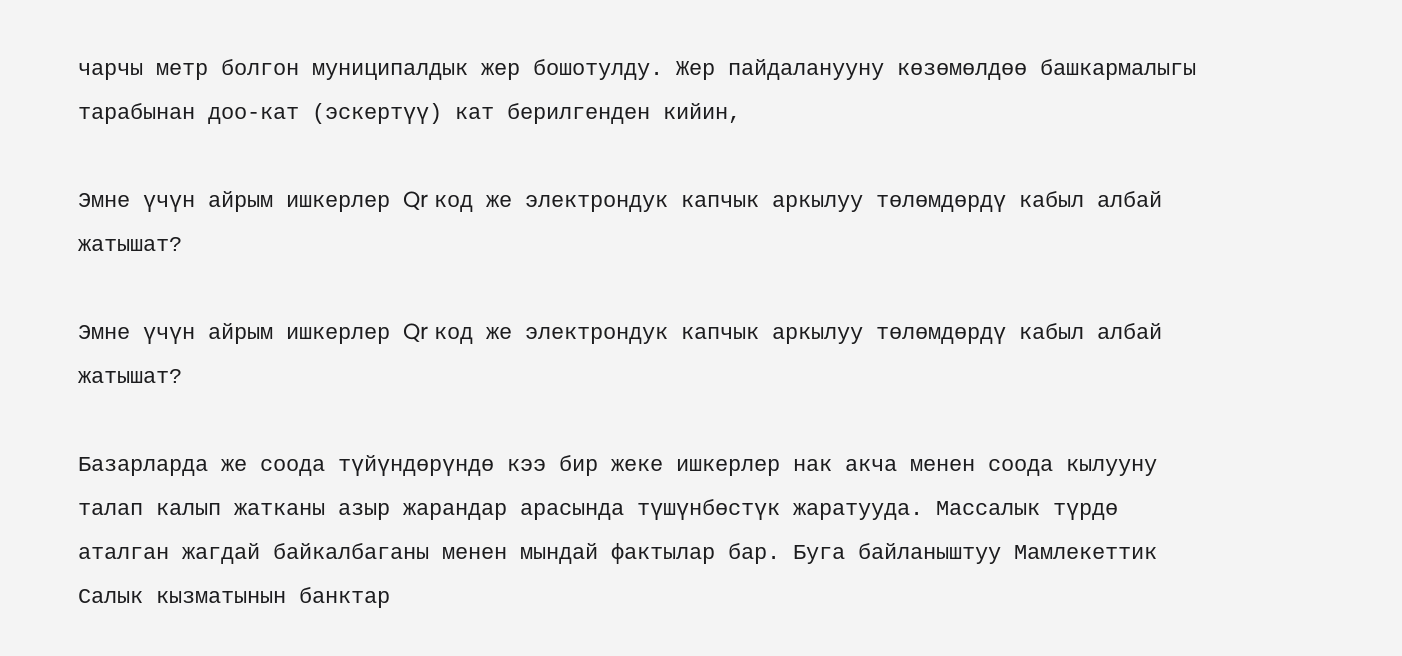чарчы метр болгон муниципалдык жер бошотулду. Жер пайдаланууну көзөмөлдөө башкармалыгы тарабынан доо-кат (эскертүү) кат берилгенден кийин,

Эмне үчүн айрым ишкерлер Qr код же электрондук капчык аркылуу төлөмдөрдү кабыл албай жатышат?

Эмне үчүн айрым ишкерлер Qr код же электрондук капчык аркылуу төлөмдөрдү кабыл албай жатышат?

Базарларда же соода түйүндөрүндө кээ бир жеке ишкерлер нак акча менен соода кылууну талап калып жатканы азыр жарандар арасында түшүнбөстүк жаратууда. Массалык түрдө аталган жагдай байкалбаганы менен мындай фактылар бар. Буга байланыштуу Мамлекеттик Салык кызматынын банктар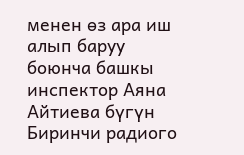менен өз ара иш алып баруу боюнча башкы инспектор Аяна Айтиева бүгүн Биринчи радиого